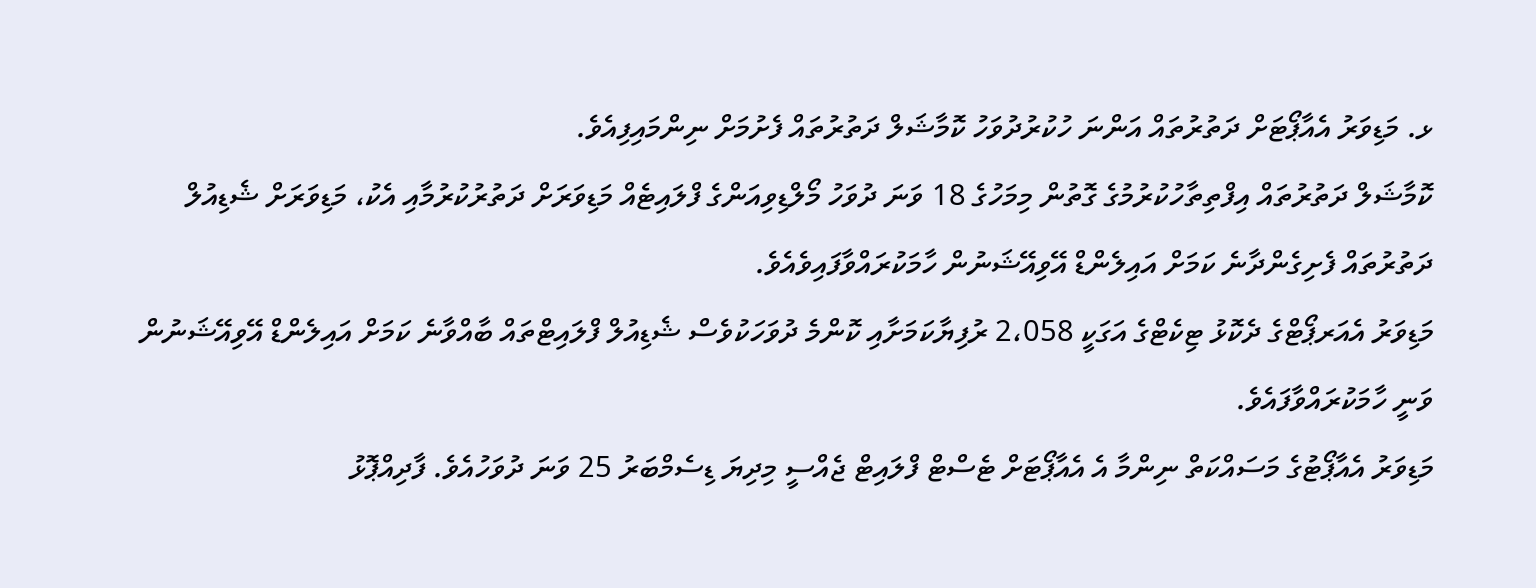ޅ. މަޑިވަރު އެއާޕޯޓަށް ދަތުރުތައް އަންނަ ހުކުރުދުވަހު ކޮމާޝަލް ދަތުރުތައް ފެށުމަށް ނިންމައިފިއެވެ.
ކޮމާޝަލް ދަތުރުތައް އިފްތިތާހުކުރުމުގެ ގޮތުން މިމަހުގެ 18 ވަނަ ދުވަހު މޯލްޑިވިއަންގެ ފްލައިޓެއް މަޑިވަރަށް ދަތުރުކުރުމާއި އެކު، މަޑިވަރަށް ޝެޑިއުލް ދަތުރުތައް ފެށިގެންދާނެ ކަމަށް އައިލެންޑް އޭވިއޭޝަނުން ހާމަކުރައްވާފައިވެއެވެ.
މަޑިވަރު އެއަރޕޯޓްގެ ދެކޮޅު ޓިކެޓްގެ އަގަކީ 2،058 ރުފިޔާކަމަށާއި ކޮންމެ ދުވަހަކުވެސް ޝެޑިއުލް ފްލައިޓްތައް ބާއްވާނެ ކަމަށް އައިލެންޑް އޭވިއޭޝަނުން ވަނީ ހާމަކުރައްވާފައެވެ.
މަޑިވަރު އެއާޕޯޓުގެ މަސައްކަތް ނިންމާ އެ އެއާޕޯޓަށް ޓެސްޓް ފްލައިޓް ޖެއްސީ މިދިޔަ ޑިސެމްބަރު 25 ވަނަ ދުވަހުއެވެ. ފާދިއްޕޮޅު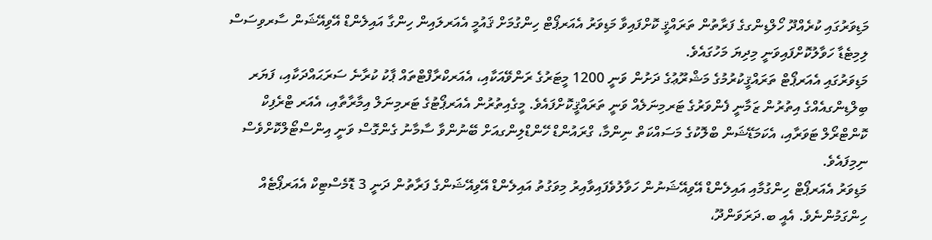މަޑިވަރުގައި ކުރެއްދޫ ހޯލްޑިންގގެ ފަރާތުން ތަރައްޤީ ކޮށްފައިވާ މަޑިވަރު އެއަރޕޯޓް ހިންގުމަށް ޤައުމީ އެއަރލައިން ހިންގާ އައިލެންޑް އޭވިއޭޝަން ސާރވިސަސް ލިމިޓެޑާ ހަވާލުކޮށްފައިވަނީ މިދިޔަ މަހުގައެވެ.
މަޑިވަރުގައި އެއަރޕޯޓް ތަރައްޤީކުރުމުގެ މަޝްރޫޢުގެ ދަށުން ވަނީ 1200 މީޓަރުގެ ރަންވޭއަކާއި، އެއަރކްރާފްޓްތައް ޕާކު ކުރާނެ ސަރަޙައްދަކާއި، ފަޔަރ ބިލްޑިންގއެއްގެ އިތުރުން ޒަމާނީ ފެންވަރުގެ ޓަރމިނަލެއް ވަނީ ތަރައްޤީކޮށްފައެވެ. މީގެއިތުރުން އެއަރޕޯޓުގެ ޓަރމިނަލް އިމާރާތާއި، އެއަރ ޓްރެފިކް ކޮންޓްރޯލް ޓަވަރާއި، އެކަމަޑޭޝަން ބްލޮކުގެ މަސައްކަތް ނިންމާ، ގްރައުންޑް ހޭންޑްލިންގއަށް ބޭނުންވާ ސާމާނު ގެންގޮސް ވަނީ އިންސްޓޯލްކޮށްވެސް ނިމިފައެވެ.
މަޑިވަރު އެއަރޕޯޓް ހިންގުމާއި އައިލެންޑް އޭވިއޭޝަނުން ހަވާލުވެފައިވާއިރު މިވަގުތު އައިލެންޑް އޭވިއޭޝަންގެ ފަރާތުން ދަނީ 3 ޑޮމެސްޓިކް އެއަރޕޯޓެއް ހިންގަމުންނެވެ. އެއީ ބ.ދަރަވަންދޫ،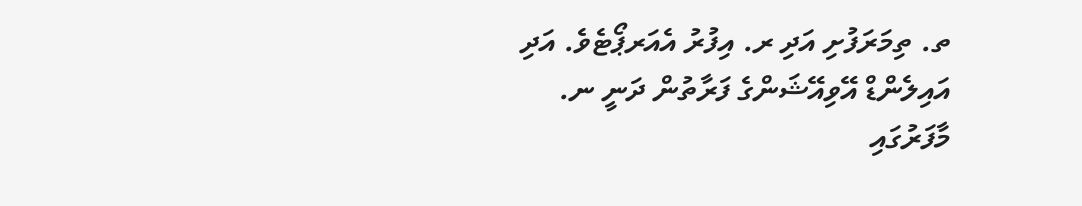ތ. ތިމަރަފުށި އަދި ރ. އިފުރު އެއަރޕޯޓެވެ. އަދި އައިލެންޑް އޭވިއޭޝަންގެ ފަރާތުން ދަނީ ނ. މާފަރުގައި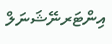އިންޓަރނޭޝަނަލް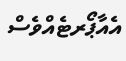އެއާޕޯރޓެއްވެސް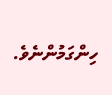ހިންގަމުންނެވެ.